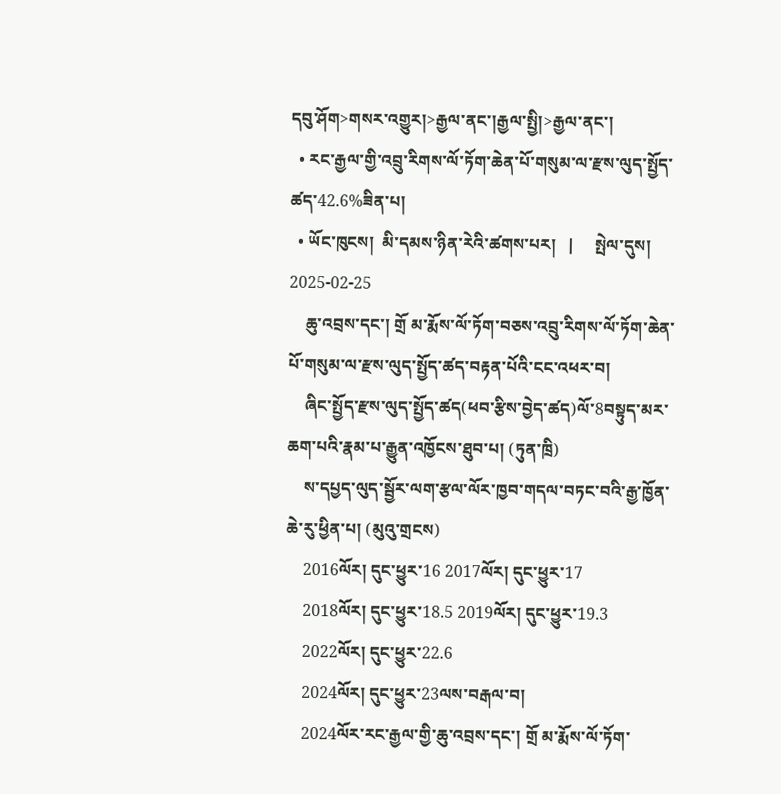དབུ་ཤོག>གསར་འགྱུར།>རྒྱལ་ནང་།རྒྱལ་སྤྱི།>རྒྱལ་ནང་།
  • རང་རྒྱལ་གྱི་འབྲུ་རིགས་ལོ་ཏོག་ཆེན་པོ་གསུམ་ལ་རྫས་ལུད་སྤྱོད་ཚད་42.6%ཟིན་པ།
  • ཡོང་ཁུངས།  མི་དམས་ཉིན་རེའི་ཚགས་པར།   |     སྤེལ་དུས།  2025-02-25
    ཆུ་འབྲས་དང་། གྲོ མ་རྨོས་ལོ་ཏོག་བཅས་འབྲུ་རིགས་ལོ་ཏོག་ཆེན་པོ་གསུམ་ལ་རྫས་ལུད་སྤྱོད་ཚད་བརྟན་པོའི་ངང་འཕར་བ།
    ཞིང་སྤྱོད་རྫས་ལུད་སྤྱོད་ཚད(ཕབ་རྩིས་བྱེད་ཚད)ལོ་8བསྟུད་མར་ཆག་པའི་རྣམ་པ་རྒྱུན་འཁྱོངས་ཐུབ་པ། (ཏུན་ཁྲི)
    ས་དཔྱད་ལུད་སྦྱོར་ལག་རྩལ་ལོར་ཁྱབ་གདལ་བཏང་བའི་རྒྱ་ཁྱོན་ཆེ་རུ་ཕྱིན་པ། (མུའུ་གྲངས)
    2016ལོར། དུང་ཕྱུར་16 2017ལོར། དུང་ཕྱུར་17
    2018ལོར། དུང་ཕྱུར་18.5 2019ལོར། དུང་ཕྱུར་19.3
    2022ལོར། དུང་ཕྱུར་22.6
    2024ལོར། དུང་ཕྱུར་23ལས་བརྒལ་བ།
    2024ལོར་རང་རྒྱལ་གྱི་ཆུ་འབྲས་དང་། གྲོ མ་རྨོས་ལོ་ཏོག་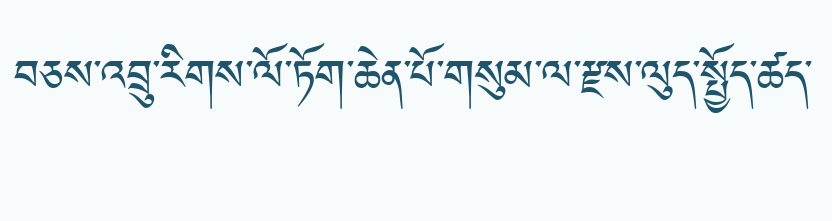བཅས་འབྲུ་རིགས་ལོ་ཏོག་ཆེན་པོ་གསུམ་ལ་རྫས་ལུད་སྤྱོད་ཚད་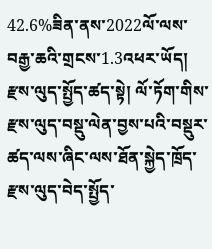42.6%ཟིན་ནས་2022ལོ་ལས་བརྒྱ་ཆའི་གྲངས་1.3འཕར་ཡོད། རྫས་ལུད་སྤྱོད་ཚད་སྟེ། ལོ་ཏོག་གིས་རྫས་ལུད་བསྡུ་ལེན་བྱས་པའི་བསྡུར་ཚད་ལས་ཞིང་ལས་ཐོན་སྐྱེད་ཁྲོད་རྫས་ལུད་བེད་སྤྱོད་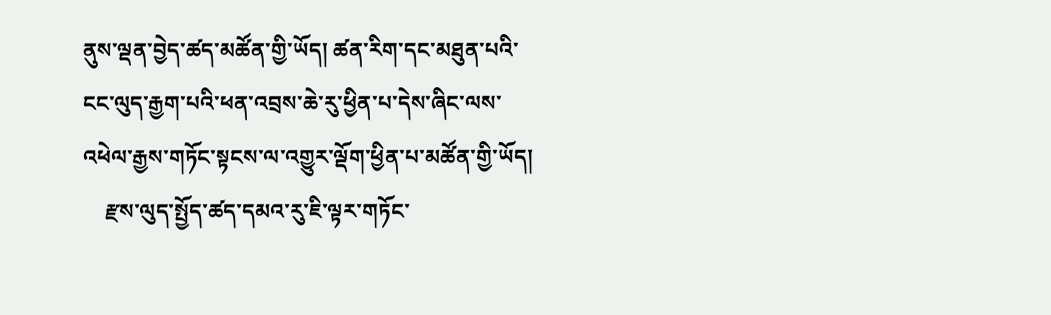ནུས་ལྡན་བྱེད་ཚད་མཚོན་གྱི་ཡོད། ཚན་རིག་དང་མཐུན་པའི་ངང་ལུད་རྒྱག་པའི་ཕན་འབྲས་ཆེ་རུ་ཕྱིན་པ་དེས་ཞིང་ལས་འཕེལ་རྒྱས་གཏོང་སྟངས་ལ་འགྱུར་ལྡོག་ཕྱིན་པ་མཚོན་གྱི་ཡོད།
    རྫས་ལུད་སྤྱོད་ཚད་དམའ་རུ་ཇི་ལྟར་གཏོང་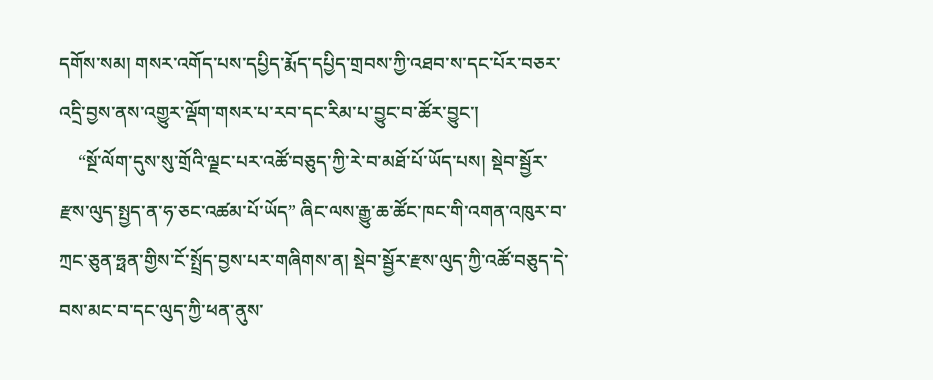དགོས་སམ། གསར་འགོད་པས་དཔྱིད་རྨོད་དཔྱིད་གྲབས་ཀྱི་འཐབ་ས་དང་པོར་བཅར་འདྲི་བྱས་ནས་འགྱུར་ལྡོག་གསར་པ་རབ་དང་རིམ་པ་བྱུང་བ་ཚོར་བྱུང་།
    “སྔོ་ལོག་དུས་སུ་གྲོའི་ལྗང་པར་འཚོ་བཅུད་ཀྱི་རེ་བ་མཐོ་པོ་ཡོད་པས། སྡེབ་སྦྱོར་རྫས་ལུད་སྤྱད་ན་ཧ་ཅང་འཚམ་པོ་ཡོད” ཞིང་ལས་རྒྱུ་ཆ་ཚོང་ཁང་གི་འགན་འཁུར་བ་ཀྲང་ཅུན་ཧྥན་གྱིས་ངོ་སྤྲོད་བྱས་པར་གཞིགས་ན། སྡེབ་སྦྱོར་རྫས་ལུད་ཀྱི་འཚོ་བཅུད་དེ་བས་མང་བ་དང་ལུད་ཀྱི་ཕན་ནུས་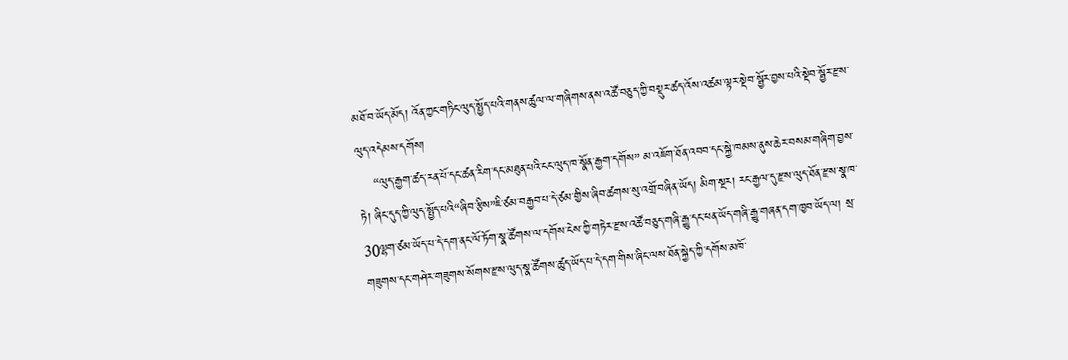མཐོ་བ་ཡོད་མོད། འོན་ཀྱང་གཏིང་ལུད་སྤྱོད་པའི་གནས་ཚུལ་ལ་གཞིགས་ནས་འཚོ་བཅུད་ཀྱི་བསྡུར་ཚད་འོས་འཚམ་ལྟར་སྡེབ་སྦྱོར་བྱས་པའི་སྡེབ་སྦྱོར་རྫས་ལུད་འདེམས་དགོས།
    “ལུད་རྒྱག་ཚད་རན་པོ་དང་ཚན་རིག་དང་མཐུན་པའི་ངང་ལུད་ཁ་སྣོན་རྒྱག་དགོས” མ་འཇོག་ཐོན་འབབ་དང་སྐྱེ་ཁམས་ནུས་ཆེར་བསམ་གཞིག་བྱས་ཏེ། ཞིང་དུད་ཀྱི་ལུད་སྤྱོད་པའི“ཞིབ་རྩིས”ཇི་ཙམ་བརྒྱབ་པ་དེ་ཙམ་གྱིས་ཞིབ་ཚགས་སུ་འགྲོ་བཞིན་ཡོད། མིག་སྔར། རང་རྒྱལ་དུ་རྫས་ལུད་ཐོན་རྫས་སྣ་ཁ་30ལྷག་ཙམ་ཡོད་པ་དེ་དག་ནང་ལོ་ཏོག་སྣ་ཚོགས་ལ་དགོས་ངེས་ཀྱི་གཏེར་རྫས་འཚོ་བཅུད་གཞི་རྒྱུ་དང་ཕན་ཡོད་གཞི་རྒྱུ་གཞན་དག་ཁྱབ་ཡོད་ལ། སྲ་གཟུགས་དང་གཤེར་གཟུགས་སོགས་རྫས་ལུད་སྣ་ཚོགས་ཚུད་ཡོད་པ་དེ་དག་གིས་ཞིང་ལས་ཐོན་སྐྱེད་ཀྱི་དགོས་མཁོ་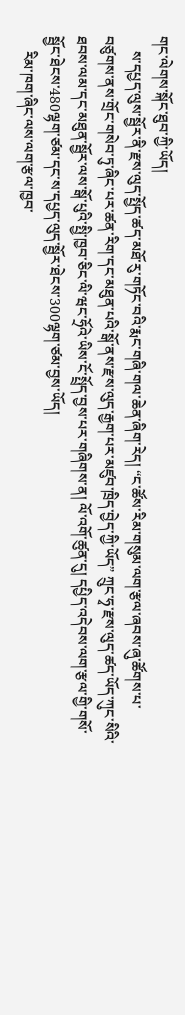གང་ལེགས་སྐོང་ཐུབ་ཀྱི་ཡོད།
    ས་དཔྱད་ལུས་སྦྱོར་ནི་རྫས་ལུད་སྤྱོད་ཚད་མཐོ་རུ་གཏོང་བའི་རྨང་གཞི་གལ་ཆེན་ཞིག་རེད། “ང་ཚོས་རིམ་གསུམ་ལག་རྩལ་ཞབས་ཞུ་ཚོགས་པ་བཙུགས་ནས་གྲོང་གསེབ་ཏུ་ཞིང་པར་ཚན་རིག་དང་མཐུན་པའི་སྒོ་ནས་རྫས་ལུད་རྒྱག་པར་མཛུབ་ཁྲིད་བྱེད་ཀྱི་ཡོད” ཀྲུང་ཧྭ་རྫས་ལུད་ཚད་ཡོད་ཀུང་སིའི་ཐབས་ལམ་དང་མཐུན་སྦྱོར་ལས་སྒོ་པུའི་སྤྱི་ཁྱབ་ཅིང་ལི་ཝང་ཧྲོའེ་ཡིས་ངོ་སྤྲོད་བྱས་པར་གཞིགས་ན། ལོ་འགོ་ཚུན་དུ། དཔྱིད་འདེབས་ལག་རྩལ་གྱི་གསོ་སྦྱོང་ཐེངས་480ལྷག་ཙམ་དང་ས་དཔྱད་ལུད་སྦྱོར་ཐེངས་300ལྷག་ཙམ་བྱས་ཡོད།
    རིམ་ཁག་ཞིང་ལས་ལག་རྩལ་ཁྱབ་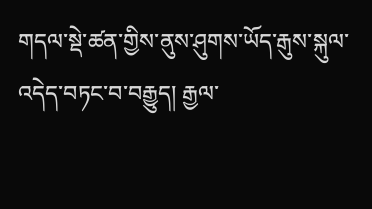གདལ་སྡེ་ཚན་གྱིས་ནུས་ཤུགས་ཡོད་རྒུས་སྐུལ་འདེད་བཏང་བ་བརྒྱུད། རྒྱལ་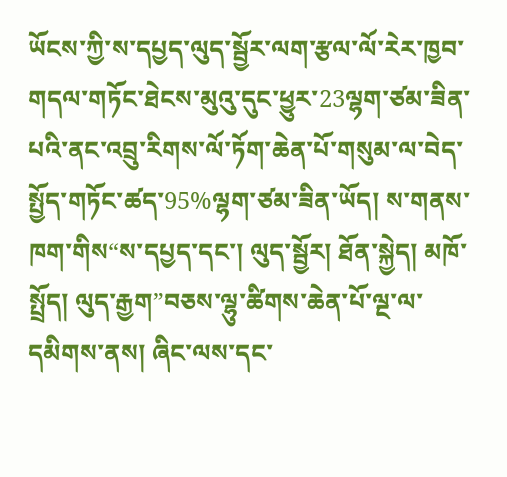ཡོངས་ཀྱི་ས་དཔྱད་ལུད་སྦྱོར་ལག་རྩལ་ལོ་རེར་ཁྱབ་གདལ་གཏོང་ཐེངས་མུའུ་དུང་ཕྱུར་23ལྷག་ཙམ་ཟིན་པའི་ནང་འབྲུ་རིགས་ལོ་ཏོག་ཆེན་པོ་གསུམ་ལ་བེད་སྤྱོད་གཏོང་ཚད་95%ལྷག་ཙམ་ཟིན་ཡོད། ས་གནས་ཁག་གིས“ས་དཔྱད་དང་། ལུད་སྦྱོར། ཐོན་སྐྱེད། མཁོ་སྤྲོད། ལུད་རྒྱག”བཅས་ལྷུ་ཚིགས་ཆེན་པོ་ལྔ་ལ་དམིགས་ནས། ཞིང་ལས་དང་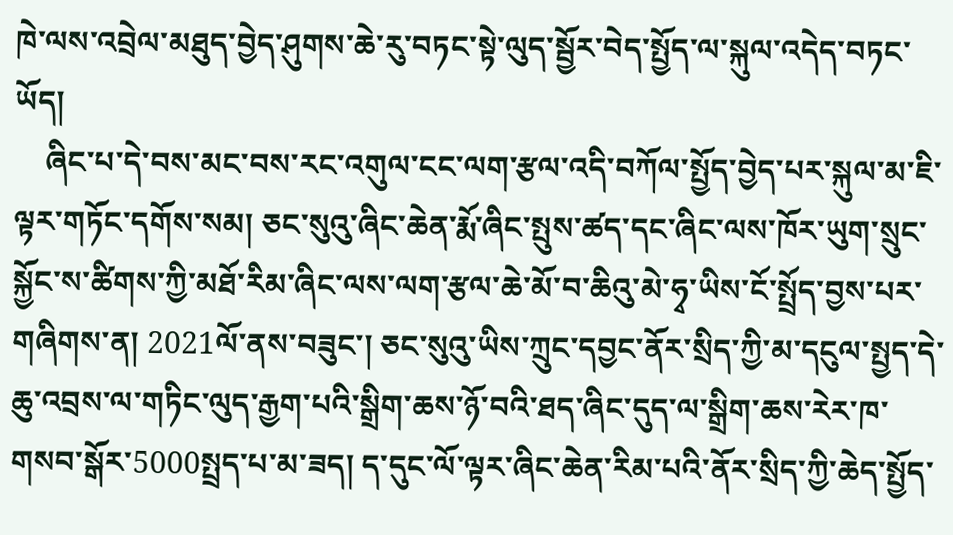ཁེ་ལས་འབྲེལ་མཐུད་བྱེད་ཤུགས་ཆེ་རུ་བཏང་སྟེ་ལུད་སྦྱོར་བེད་སྤྱོད་ལ་སྐུལ་འདེད་བཏང་ཡོད།
    ཞིང་པ་དེ་བས་མང་བས་རང་འགུལ་ངང་ལག་རྩལ་འདི་བཀོལ་སྤྱོད་བྱེད་པར་སྐུལ་མ་ཇི་ལྟར་གཏོང་དགོས་སམ། ཅང་སུའུ་ཞིང་ཆེན་རྨོ་ཞིང་སྤུས་ཚད་དང་ཞིང་ལས་ཁོར་ཡུག་སྲུང་སྐྱོང་ས་ཚིགས་ཀྱི་མཐོ་རིམ་ཞིང་ལས་ལག་རྩལ་ཆེ་མོ་བ་ཆིའུ་མེ་ཧྭ་ཡིས་ངོ་སྤྲོད་བྱས་པར་གཞིགས་ན། 2021ལོ་ནས་བཟུང་། ཅང་སུའུ་ཡིས་ཀྲུང་དབྱང་ནོར་སྲིད་ཀྱི་མ་དངུལ་སྤྱད་དེ་ཆུ་འབྲས་ལ་གཏིང་ལུད་རྒྱག་པའི་སྒྲིག་ཆས་ཉོ་བའི་ཐད་ཞིང་དུད་ལ་སྒྲིག་ཆས་རེར་ཁ་གསབ་སྒོར་5000སྤྲད་པ་མ་ཟད། ད་དུང་ལོ་ལྟར་ཞིང་ཆེན་རིམ་པའི་ནོར་སྲིད་ཀྱི་ཆེད་སྤྱོད་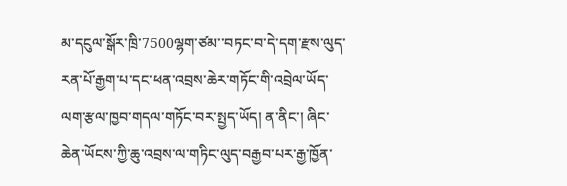མ་དངུལ་སྒོར་ཁྲི་7500ལྷག་ཙམ་་བཏང་བ་དེ་དག་རྫས་ལུད་རན་པོ་རྒྱག་པ་དང་ཕན་འབྲས་ཆེར་གཏོང་གི་འབྲེལ་ཡོད་ལག་རྩལ་ཁྱབ་གདལ་གཏོང་བར་སྤྱད་ཡོད། ན་ནིང་། ཞིང་ཆེན་ཡོངས་ཀྱི་ཆུ་འབྲས་ལ་གཏིང་ལུད་བརྒྱབ་པར་རྒྱ་ཁྱོན་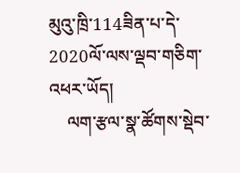མུའུ་ཁྲི་114ཟིན་པ་དེ་2020ལོ་ལས་ལྡབ་གཅིག་འཕར་ཡོད།
    ལག་རྩལ་སྣ་ཚོགས་སྡེབ་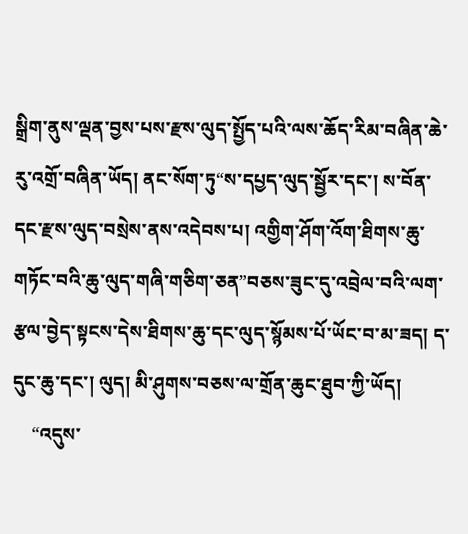སྒྲིག་ནུས་ལྡན་བྱས་པས་རྫས་ལུད་སྤྱོད་པའི་ལས་ཆོད་རིམ་བཞིན་ཆེ་རུ་འགྲོ་བཞིན་ཡོད། ནང་སོག་ཏུ“ས་དཔྱད་ལུད་སྦྱོར་དང་། ས་བོན་དང་རྫས་ལུད་བསྲེས་ནས་འདེབས་པ། འགྱིག་ཤོག་འོག་ཐིགས་ཆུ་གཏོང་བའི་ཆུ་ལུད་གཞི་གཅིག་ཅན”བཅས་ཟུང་དུ་འབྲེལ་བའི་ལག་རྩལ་བྱེད་སྟངས་དེས་ཐིགས་ཆུ་དང་ལུད་སྙོམས་པོ་ཡོང་བ་མ་ཟད། ད་དུང་ཆུ་དང་། ལུད། མི་ཤུགས་བཅས་ལ་གྲོན་ཆུང་ཐུབ་ཀྱི་ཡོད།
    “འདུས་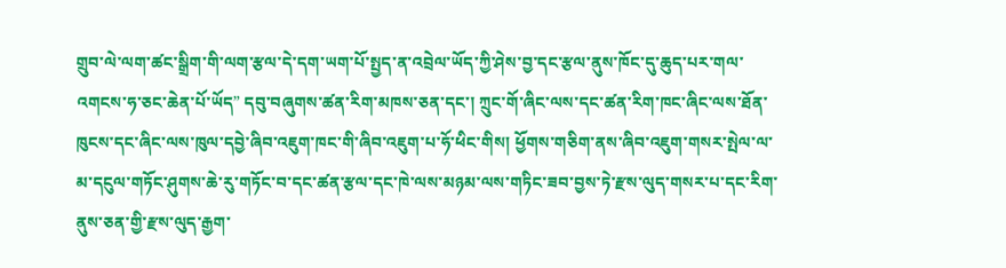གྲུབ་ལེ་ལག་ཚང་སྒྲིག་གི་ལག་རྩལ་དེ་དག་ཡག་པོ་སྤྱད་ན་འབྲེལ་ཡོད་ཀྱི་ཤེས་བྱ་དང་རྩལ་ནུས་ཁོང་དུ་ཆུད་པར་གལ་འགངས་ཧ་ཅང་ཆེན་པོ་ཡོད” དབུ་བཞུགས་ཚན་རིག་མཁས་ཅན་དང་། ཀྲུང་གོ་ཞིང་ལས་དང་ཚན་རིག་ཁང་ཞིང་ལས་ཐོན་ཁུངས་དང་ཞིང་ལས་ཁུལ་དབྱེ་ཞིབ་འཇུག་ཁང་གི་ཞིབ་འཇུག་པ་ཧོ་ཕིང་གིས། ཕྱོགས་གཅིག་ནས་ཞིབ་འཇུག་གསར་སྤེལ་ལ་མ་དངུལ་གཏོང་ཤུགས་ཆེ་རུ་གཏོང་བ་དང་ཚན་རྩལ་དང་ཁེ་ལས་མཉམ་ལས་གཏིང་ཟབ་བྱས་ཏེ་རྫས་ལུད་གསར་པ་དང་རིག་ནུས་ཅན་གྱི་རྫས་ལུད་རྒྱག་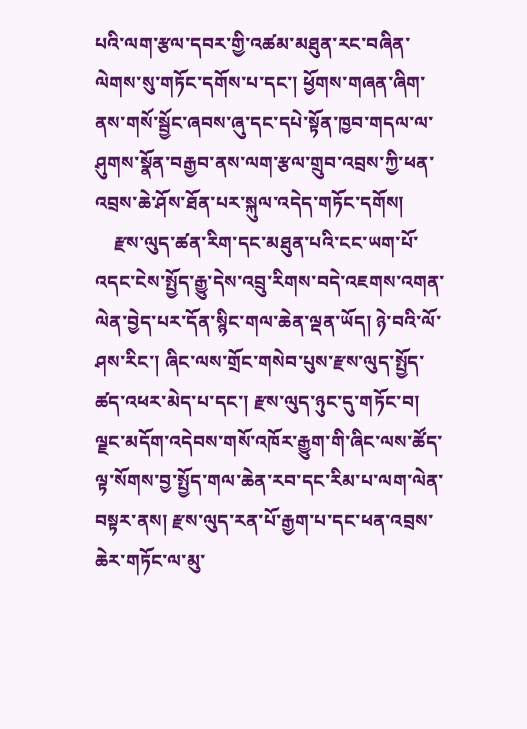པའི་ལག་རྩལ་དབར་གྱི་འཚམ་མཐུན་རང་བཞིན་ལེགས་སུ་གཏོང་དགོས་པ་དང་། ཕྱོགས་གཞན་ཞིག་ནས་གསོ་སྦྱོང་ཞབས་ཞུ་དང་དཔེ་སྟོན་ཁྱབ་གདལ་ལ་ཤུགས་སྣོན་བརྒྱབ་ནས་ལག་རྩལ་གྲུབ་འབྲས་ཀྱི་ཕན་འབྲས་ཆེ་ཤོས་ཐོན་པར་སྐུལ་འདེད་གཏོང་དགོས།
    རྫས་ལུད་ཚན་རིག་དང་མཐུན་པའི་ངང་ཡག་པོ་འདང་ངེས་སྤྱོད་རྒྱུ་དེས་འབྲུ་རིགས་བདེ་འཇགས་འགན་ལེན་བྱེད་པར་དོན་སྙིང་གལ་ཆེན་ལྡན་ཡོད། ཉེ་བའི་ལོ་ཤས་རིང་། ཞིང་ལས་གྲོང་གསེབ་པུས་རྫས་ལུད་སྤྱོད་ཚད་འཕར་མེད་པ་དང་། རྫས་ལུད་ཉུང་དུ་གཏོང་བ། ལྗང་མདོག་འདེབས་གསོ་འཁོར་རྒྱུག་གི་ཞིང་ལས་ཚོད་ལྟ་སོགས་བྱ་སྤྱོད་གལ་ཆེན་རབ་དང་རིམ་པ་ལག་ལེན་བསྟར་ནས། རྫས་ལུད་རན་པོ་རྒྱག་པ་དང་ཕན་འབྲས་ཆེར་གཏོང་ལ་མུ་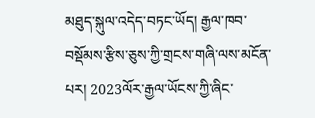མཐུད་སྐུལ་འདེད་བཏང་ཡོད། རྒྱལ་ཁབ་བསྡོམས་རྩིས་ཅུས་ཀྱི་གྲངས་གཞི་ལས་མངོན་པར། 2023ལོར་རྒྱལ་ཡོངས་ཀྱི་ཞིང་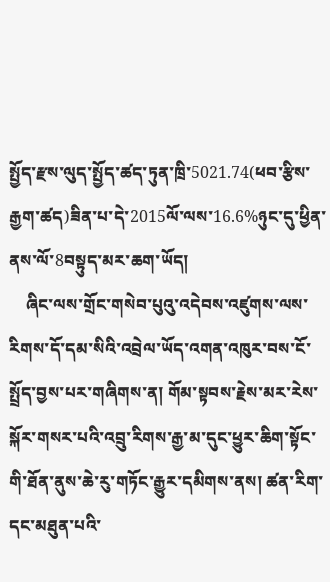སྤྱོད་རྫས་ལུད་སྤྱོད་ཚད་ཏུན་ཁྲི་5021.74(ཕབ་རྩིས་རྒྱག་ཚད)ཟིན་པ་དེ་2015ལོ་ལས་16.6%ཉུང་དུ་ཕྱིན་ནས་ལོ་8བསྟུད་མར་ཆག་ཡོད།
    ཞིང་ལས་གྲོང་གསེབ་པུའུ་འདེབས་འཛུགས་ལས་རིགས་དོ་དམ་སིའི་འབྲེལ་ཡོད་འགན་འཁུར་བས་ངོ་སྤྲོད་བྱས་པར་གཞིགས་ན། གོམ་སྟབས་རྗེས་མར་རེས་སྐོར་གསར་པའི་འབྲུ་རིགས་རྒྱ་མ་དུང་ཕྱུར་ཆིག་སྟོང་གི་ཐོན་ནུས་ཆེ་རུ་གཏོང་རྒྱུར་དམིགས་ནས། ཚན་རིག་དང་མཐུན་པའི་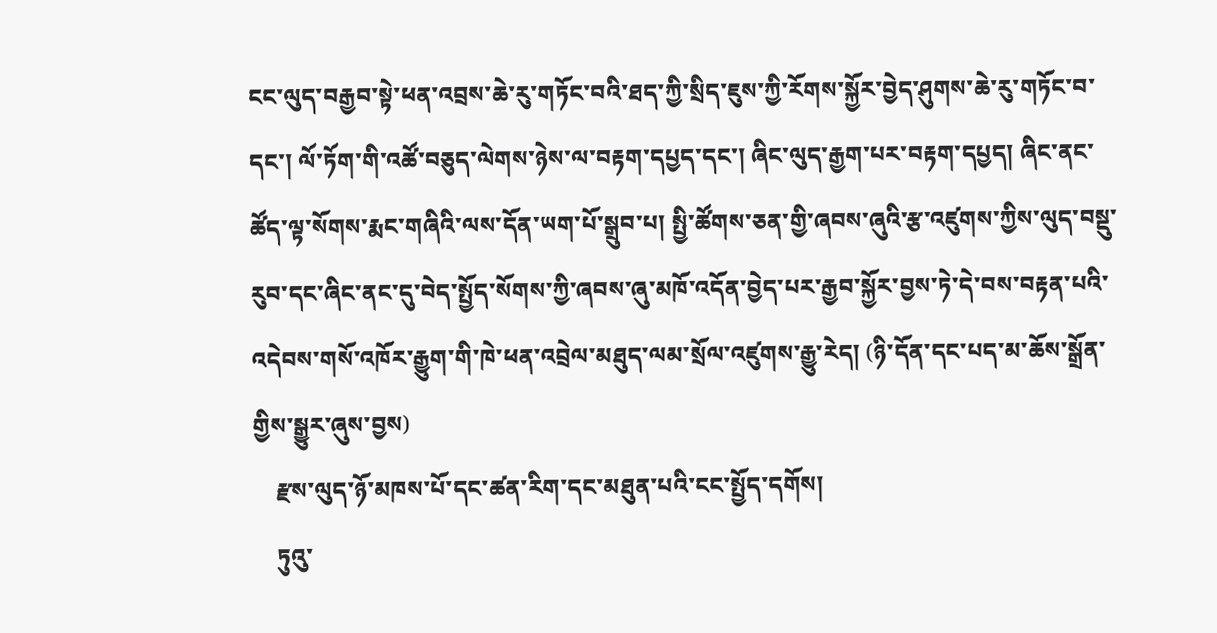ངང་ལུད་བརྒྱབ་སྟེ་ཕན་འབྲས་ཆེ་རུ་གཏོང་བའི་ཐད་ཀྱི་སྲིད་ཇུས་ཀྱི་རོགས་སྐྱོར་བྱེད་ཤུགས་ཆེ་རུ་གཏོང་བ་དང་། ལོ་ཏོག་གི་འཚོ་བཅུད་ལེགས་ཉེས་ལ་བརྟག་དཔྱད་དང་། ཞིང་ལུད་རྒྱག་པར་བརྟག་དཔྱད། ཞིང་ནང་ཚོད་ལྟ་སོགས་རྨང་གཞིའི་ལས་དོན་ཡག་པོ་སྒྲུབ་པ། སྤྱི་ཚོགས་ཅན་གྱི་ཞབས་ཞུའི་རྩ་འཛུགས་ཀྱིས་ལུད་བསྡུ་རུབ་དང་ཞིང་ནང་དུ་བེད་སྤྱོད་སོགས་ཀྱི་ཞབས་ཞུ་མཁོ་འདོན་བྱེད་པར་རྒྱབ་སྐྱོར་བྱས་ཏེ་དེ་བས་བརྟན་པའི་འདེབས་གསོ་འཁོར་རྒྱུག་གི་ཁེ་ཕན་འབྲེལ་མཐུད་ལམ་སྲོལ་འཛུགས་རྒྱུ་རེད། (ཉི་དོན་དང་པད་མ་ཆོས་སྒྲོན་གྱིས་སྒྱུར་ཞུས་བྱས)
    རྫས་ལུད་ཉོ་མཁས་པོ་དང་ཚན་རིག་དང་མཐུན་པའི་ངང་སྤྱོད་དགོས།
    ཏུའུ་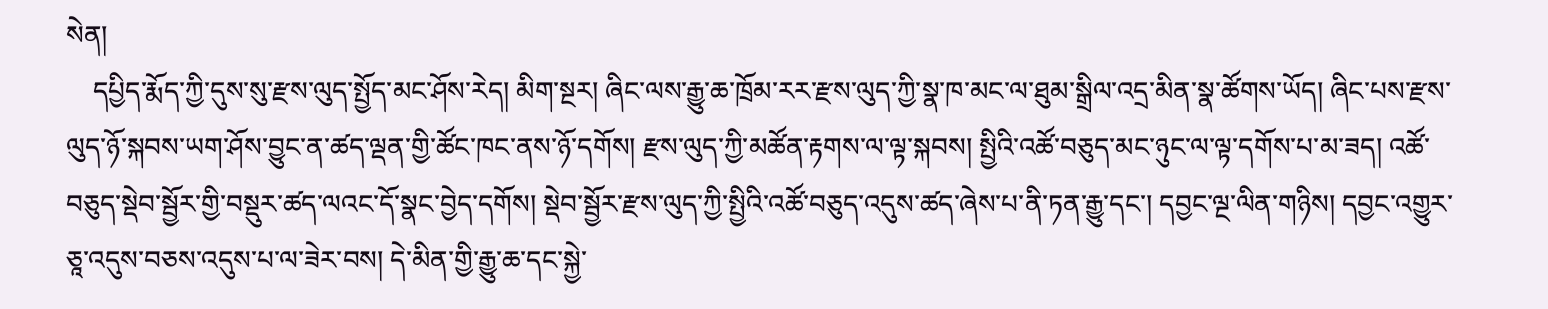སེན།
    དཔྱིད་རྨོད་ཀྱི་དུས་སུ་རྫས་ལུད་སྤྱོད་མང་ཤོས་རེད། མིག་སྔར། ཞིང་ལས་རྒྱུ་ཆ་ཁྲོམ་རར་རྫས་ལུད་ཀྱི་སྣ་ཁ་མང་ལ་ཐུམ་སྒྲིལ་འདྲ་མིན་སྣ་ཚོགས་ཡོད། ཞིང་པས་རྫས་ལུད་ཉོ་སྐབས་ཡག་ཤོས་བྱུང་ན་ཚད་ལྡན་གྱི་ཚོང་ཁང་ནས་ཉོ་དགོས། རྫས་ལུད་ཀྱི་མཚོན་རྟགས་ལ་ལྟ་སྐབས། སྤྱིའི་འཚོ་བཅུད་མང་ཉུང་ལ་ལྟ་དགོས་པ་མ་ཟད། འཚོ་བཅུད་སྡེབ་སྦྱོར་གྱི་བསྡུར་ཚད་ལའང་དོ་སྣང་བྱེད་དགོས། སྡེབ་སྦྱོར་རྫས་ལུད་ཀྱི་སྤྱིའི་འཚོ་བཅུད་འདུས་ཚད་ཞེས་པ་ནི་ཏན་རྒྱུ་དང་། དབྱང་ལྔ་ལིན་གཉིས། དབྱང་འགྱུར་ཅཱ་འདུས་བཅས་འདུས་པ་ལ་ཟེར་བས། དེ་མིན་གྱི་རྒྱུ་ཆ་དང་སྐྱེ་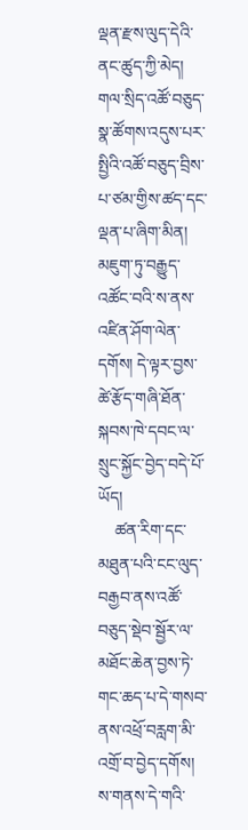ལྡན་རྫས་ལུད་དེའི་ནང་ཚུད་ཀྱི་མེད། གལ་སྲིད་འཚོ་བཅུད་སྣ་ཚོགས་འདུས་པར་སྤྱིའི་འཚོ་བཅུད་བྲིས་པ་ཙམ་གྱིས་ཚད་དང་ལྡན་པ་ཞིག་མིན། མཇུག་ཏུ་བརྒྱུད་འཚོང་བའི་ས་ནས་འཛིན་ཤོག་ལེན་དགོས། དེ་ལྟར་བྱས་ཚེ་རྩོད་གཞི་ཐོན་སྐབས་ཁེ་དབང་ལ་སྲུང་སྐྱོང་བྱེད་བདེ་པོ་ཡོད།
    ཚན་རིག་དང་མཐུན་པའི་ངང་ལུད་བརྒྱབ་ནས་འཚོ་བཅུད་སྡེབ་སྦྱོར་ལ་མཐོང་ཆེན་བྱས་ཏེ་གང་ཆད་པ་དེ་གསབ་ནས་འཕྲོ་བརླག་མི་འགྲོ་བ་བྱེད་དགོས། ས་གནས་དེ་གའི་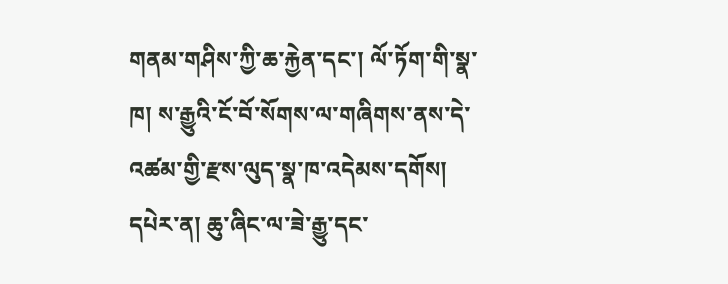གནམ་གཤིས་ཀྱི་ཆ་རྐྱེན་དང་། ལོ་ཏོག་གི་སྣ་ཁ། ས་རྒྱུའི་ངོ་བོ་སོགས་ལ་གཞིགས་ནས་དེ་འཚམ་གྱི་རྫས་ལུད་སྣ་ཁ་འདེམས་དགོས། དཔེར་ན། ཆུ་ཞིང་ལ་ཟེ་རྒྱུ་དང་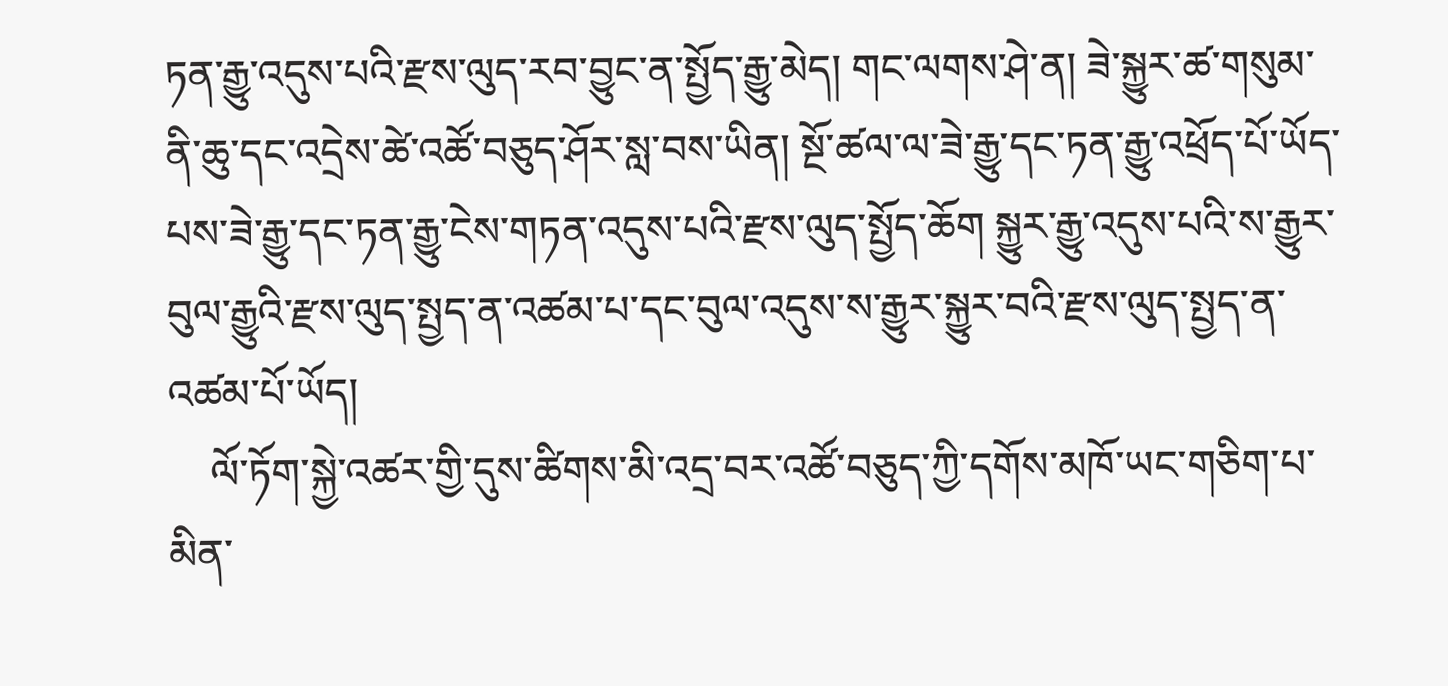ཏན་རྒྱུ་འདུས་པའི་རྫས་ལུད་རབ་བྱུང་ན་སྤྱོད་རྒྱུ་མེད། གང་ལགས་ཤེ་ན། ཟེ་སྐྱུར་ཚ་གསུམ་ནི་ཆུ་དང་འདྲེས་ཚེ་འཚོ་བཅུད་ཤོར་སླ་བས་ཡིན། སྔོ་ཚལ་ལ་ཟེ་རྒྱུ་དང་ཏན་རྒྱུ་འཕྲོད་པོ་ཡོད་པས་ཟེ་རྒྱུ་དང་ཏན་རྒྱུ་ངེས་གཏན་འདུས་པའི་རྫས་ལུད་སྤྱོད་ཆོག སྐྱུར་རྒྱུ་འདུས་པའི་ས་རྒྱུར་བུལ་རྒྱུའི་རྫས་ལུད་སྤྱད་ན་འཚམ་པ་དང་བུལ་འདུས་ས་རྒྱུར་སྐྱུར་བའི་རྫས་ལུད་སྤྱད་ན་འཚམ་པོ་ཡོད།
    ལོ་ཏོག་སྐྱེ་འཚར་གྱི་དུས་ཚིགས་མི་འདྲ་བར་འཚོ་བཅུད་ཀྱི་དགོས་མཁོ་ཡང་གཅིག་པ་མིན་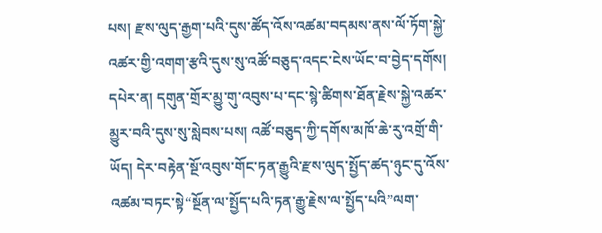པས། རྫས་ལུད་རྒྱག་པའི་དུས་ཚོད་འོས་འཚམ་བདམས་ནས་ལོ་ཏོག་སྐྱེ་འཚར་གྱི་འགག་རྩའི་དུས་སུ་འཚོ་བཅུད་འདང་ངེས་ཡོང་བ་བྱེད་དགོས། དཔེར་ན། དགུན་གྲོར་མྱུ་གུ་འབུས་པ་དང་སྙེ་ཚིགས་ཐོན་རྗེས་སྐྱེ་འཚར་མྱུར་བའི་དུས་སུ་སླེབས་པས། འཚོ་བཅུད་ཀྱི་དགོས་མཁོ་ཆེ་རུ་འགྲོ་གི་ཡོད། དེར་བརྟེན་སྔོ་འབུས་གོང་ཏན་རྒྱུའི་རྫས་ལུད་སྤྱོད་ཚད་ཉུང་དུ་འོས་འཚམ་བཏང་སྟེ“སྔོན་ལ་སྤྱོད་པའི་ཏན་རྒྱུ་རྗེས་ལ་སྤྱོད་པའི”ལག་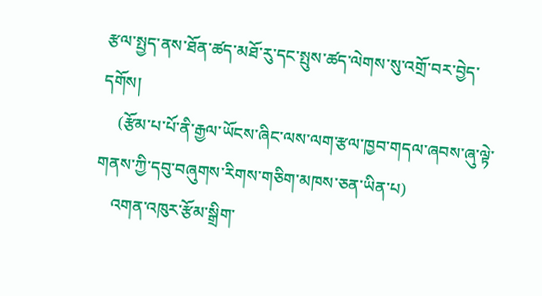རྩལ་སྤྱད་ནས་ཐོན་ཚད་མཐོ་རུ་དང་སྤུས་ཚད་ལེགས་སུ་འགྲོ་བར་བྱེད་དགོས།
    (རྩོམ་པ་པོ་ནི་རྒྱལ་ཡོངས་ཞིང་ལས་ལག་རྩལ་ཁྱབ་གདལ་ཞབས་ཞུ་ལྟེ་གནས་ཀྱི་དབུ་བཞུགས་རིགས་གཅིག་མཁས་ཅན་ཡིན་པ)
    འགན་འཁུར་རྩོམ་སྒྲིག་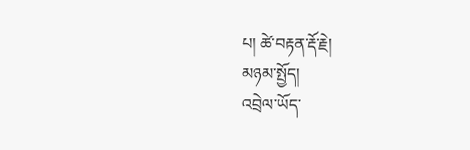པ། ཚེ་བརྟན་རྡོ་རྗེ།
མཉམ་སྤྱོད།
འབྲེལ་ཡོད་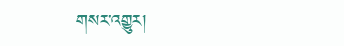གསར་འགྱུར།